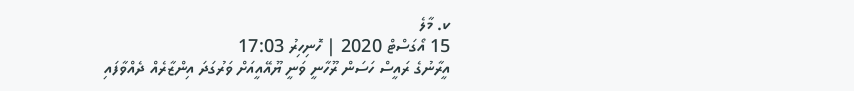ކ. މާލެ
15 އޯގަސްޓް 2020 | ހޮނިހިރު 17:03
އީރާނުގެ ރައީސް ހަސަން ރޫހާނީ ވަނީ ޔޫއޭއީއަށް ވަރުގަދަ އިންޒާރެއް ދެއްވާފައި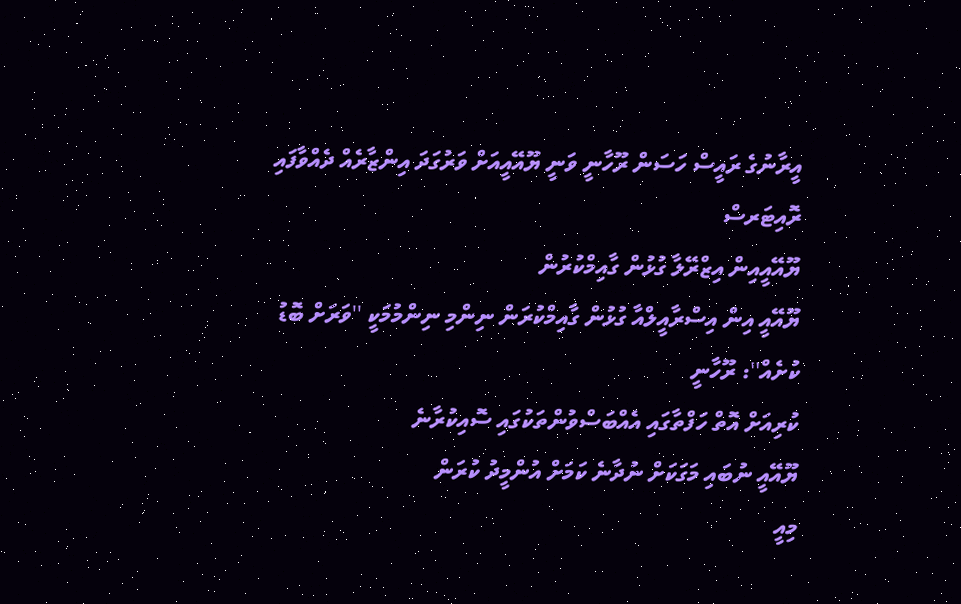އީރާނުގެ ރައީސް ހަސަން ރޫހާނީ ވަނީ ޔޫއޭއީއަށް ވަރުގަދަ އިންޒާރެއް ދެއްވާފައި
ރޮއިޓަރސް
ޔޫއޭއީއިން އިޒްރޭލާ ގުޅުން ގާއިމްކުރުން
ޔޫއޭއީ އިން އިސްރާއީލްއާ ގުޅުން ގާއިމްކުރަން ނިންމި ނިންމުމަކީ ''ވަރަށް ބޮޑު ކުށެއް'': ރޫހާނީ
ކުރިއަށް އޮތް ހަފްތާގައި އެއްބަސްވުންތަކުގައި ސޮއިކުރާނެ
ޔޫއޭއީ ނުބައި މަގަކަށް ނުދާނެ ކަމަށް އުންމީދު ކުރަން
މިއީ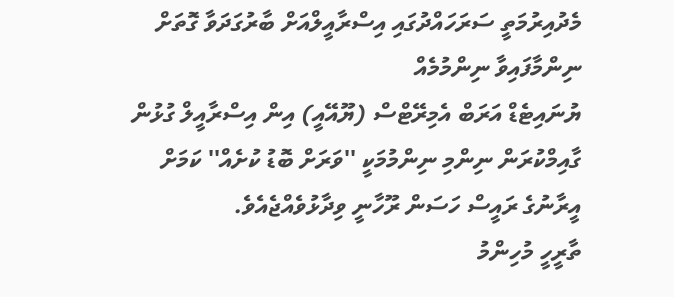މެދުއިރުމަތީ ސަރަހައްދުގައި އިސްރާއީލްއަށް ބާރުގަދަވާ ގޮތަށް ނިންމާފައިވާ ނިންމުމެއް
ޔުނައިޓެޑް އަރަބް އެމިރޭޓްސް (ޔޫއޭއީ) އިން އިސްރާއީލް ގުޅުން ގާއިމްކުރަން ނިންމި ނިންމުމަކީ ''ވަރަށް ބޮޑު ކުށެއް'' ކަމަށް އީރާނުގެ ރައީސް ހަސަން ރޫހާނީ ވިދާޅުވެއްޖެއެވެ.
ތާރީހީ މުހިންމު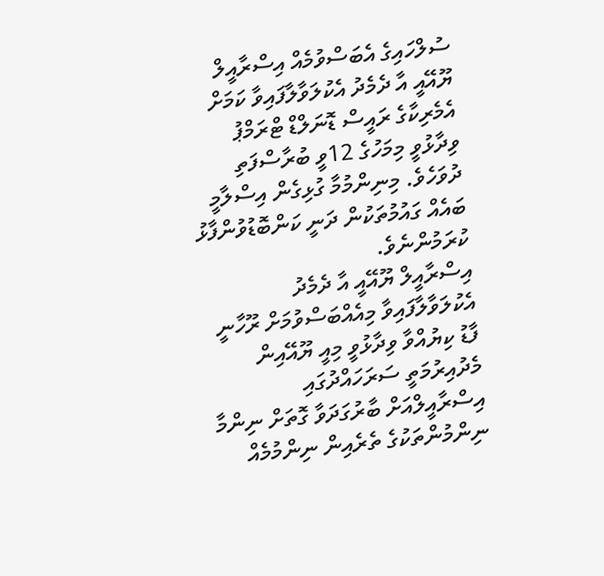ސުލްހައިގެ އެބަސްވުމެއް އިސްރާއީލް ޔޫއޭއީ އާ ދެމެދު އެކުލަވާލާފައިވާ ކަމަށް އެމެރިކާގެ ރައީސް ޑޮނަލްޑް ޓްރަމްޕު ވިދާޅުވީ މިމަހުގެ 12ވީ ބުރާސްފަތި ދުވަހެވެ. މިނިންމުމާ ގުޅިގެން އިސްލާމީ ބައެއް ގައުމުތަކުން ދަނީ ކަންބޮޑުވުންފާޅު ކުރަމުންނެވެ.
އިސްރާއީލް ޔޫއޭއީ އާ ދެމެދު އެކުލަވާލާފައިވާ މިއެއްބަސްވުމަށް ރޫހާނީ ފާޑު ކިޔުއްވާ ވިދާޅުވީ މިއީ ޔޫއޭއިން މެދުއިރުމަތީ ސަރަހައްދުގައި އިސްރާއީލްއަށް ބާރުގަދަވާ ގޮތަށް ނިންމާ ނިންމުންތަކުގެ ތެރެއިން ނިންމުމެއް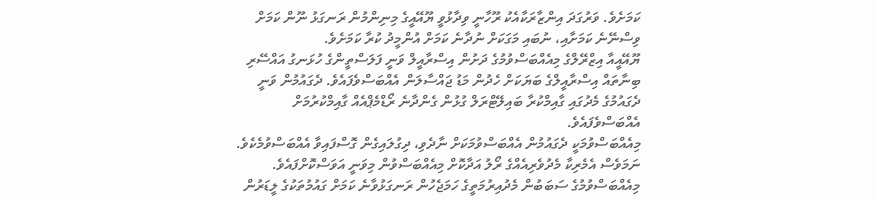ކަމަށެވެ. ވަރުގަދަ އިންޒާރަކާއެކު ރޫހާނީ ވިދާޅުވީ ޔޫއޭއީގެ މިނިންމުން ރަނގަޅު ނޫން ކަމަށް ވިސްނޭނެ ކަމަށާއި، ނުބައި މަގަކަށް ނުދާނެ ކަމަށް އުންމީދު ކުރާ ކަމަށެވެ.
ޔޫއޭއީއާ އިޒްރޭލްގެ މިއެއްބަސްވުމުގެ ދަށުން އިސްރާއީލް ވަނީ ފަލަސްތީންގެ ހުޅަނގު އައްސޭރި ބިނާތައް އިސްރާއީލްގެ ބަޔަކަށް ހެދުން މަޑު ޖައްސާލަން އެއްބަސްވެފައެވެ. ދެގައުމުން ވަނީ ދެގައުމުގެ މެދުގައި ގާއިމްކުރާ ބައިލޭޓްރަލް ގުޅުން ގެންދާނެ ރޯޑްމެޕްއެއް ގާއިމްކުރުމަށް އެއްބަސްވެފައެވެ.
މިއެއްބަސްވުމަކީ ދެގައުމުން އެއްބަސްވުމަކަށް ނާދެވި، ދިގުލައިގެން ގޮސްފައިވާ އެއްބަސްވުމެކެވެ. ނަމަވެސް އެމެރިކާ މެދުވެރިއެއްގެ ރޯލު އަދާކޮށް މިއެއްބަސްވުން މިވަނީ އަވަސްކޮށްފައެވެ. މިއެއްބަސްވުމުގެ ސަބަބުން މެދުއިރުމަތީގެ ހަމަޖެހުން ރަނގަޅުވާނެ ކަމަށް ގައުމުތަކުގެ ލީޑަރުން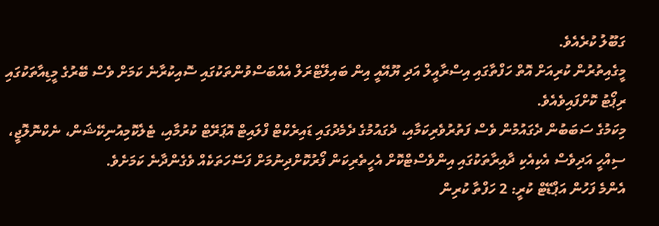ގަބޫލު ކުރެއެވެ.
މީގެއިތުރުން ކުރިއަށް އޮތް ހަފްތާގައި އިސްރާއީލް އަދި ޔޫއޭއީ އިން ބައިލޭޓްރަލް އެއްބަސްވުންތަކުގައި ސޮއިކުރާނެ ކަމަށް ވެސް ބޭރުގެ މީޑިއާތަކުގައި ރިޕޯޓު ކޮށްފައިވެއެވެ.
މިކަމުގެ ސަބަބުން ދެގައުމުން ވެސް ފަތުރުވެރިކަމާއި، ދެގައުމުގެ ދެމެދުގައި ޑައިރެކްޓް ފްލައިޓް އޮޕަރޭޓް ކުރުމާއި، ޓެލެކޮމިއުނިކޭޝަން، ނެކްނޮލޮޖީ، ސިއްހީ އަދިވެސް އެކިއެކި ދާއިރާތަކުގައި އިންވެސްޓްކޮށް އެހީތެރިކަން ފޯރުކޮށްދިނުމަށް ފަސޭހަތަކެއް ވެގެންދާނެ ކަމަށެވެ.
އެންމެ ފަހުން އަޕްޑޭޓް ކުރީ: 2 ހަފްތާ ކުރިން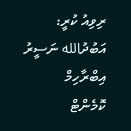ރިވިއު ކުރީ: އަބުދުالله ނަސީރު އިބްރާހިމް
ކޮމެންޓް